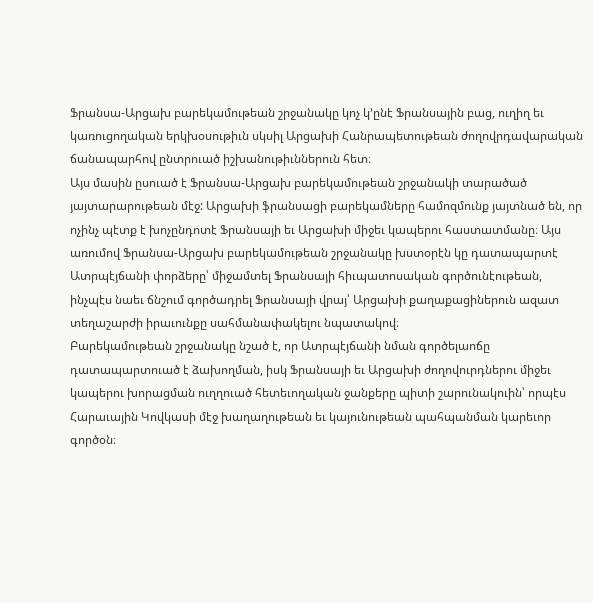Ֆրանսա-Արցախ բարեկամութեան շրջանակը կոչ կ’ընէ Ֆրանսային բաց, ուղիղ եւ կառուցողական երկխօսութիւն սկսիլ Արցախի Հանրապետութեան ժողովրդավարական ճանապարհով ընտրուած իշխանութիւններուն հետ։
Այս մասին ըսուած է Ֆրանսա-Արցախ բարեկամութեան շրջանակի տարածած յայտարարութեան մէջ: Արցախի ֆրանսացի բարեկամները համոզմունք յայտնած են, որ ոչինչ պէտք է խոչընդոտէ Ֆրանսայի եւ Արցախի միջեւ կապերու հաստատմանը։ Այս առումով Ֆրանսա-Արցախ բարեկամութեան շրջանակը խստօրէն կը դատապարտէ Ատրպէյճանի փորձերը՝ միջամտել Ֆրանսայի հիւպատոսական գործունէութեան, ինչպէս նաեւ ճնշում գործադրել Ֆրանսայի վրայ՝ Արցախի քաղաքացիներուն ազատ տեղաշարժի իրաւունքը սահմանափակելու նպատակով։
Բարեկամութեան շրջանակը նշած է, որ Ատրպէյճանի նման գործելաոճը դատապարտուած է ձախողման, իսկ Ֆրանսայի եւ Արցախի ժողովուրդներու միջեւ կապերու խորացման ուղղուած հետեւողական ջանքերը պիտի շարունակուին՝ որպէս Հարաւային Կովկասի մէջ խաղաղութեան եւ կայունութեան պահպանման կարեւոր գործօն։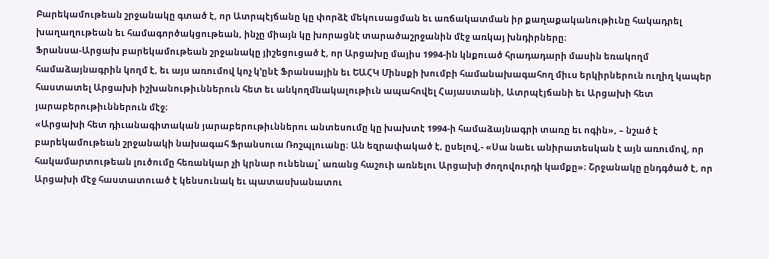Բարեկամութեան շրջանակը գտած է, որ Ատրպէյճանը կը փորձէ մեկուսացման եւ առճակատման իր քաղաքականութիւնը հակադրել խաղաղութեան եւ համագործակցութեան, ինչը միայն կը խորացնէ տարածաշրջանին մէջ առկայ խնդիրները։
Ֆրանսա-Արցախ բարեկամութեան շրջանակը յիշեցուցած է, որ Արցախը մայիս 1994-ին կնքուած հրադադարի մասին եռակողմ համաձայնագրին կողմ է, եւ այս առումով կոչ կ’ընէ Ֆրանսային եւ ԵԱՀԿ Մինսքի խումբի համանախագահող միւս երկիրներուն ուղիղ կապեր հաստատել Արցախի իշխանութիւններուն հետ եւ անկողմնակալութիւն ապահովել Հայաստանի, Ատրպէյճանի եւ Արցախի հետ յարաբերութիւններուն մէջ։
«Արցախի հետ դիւանագիտական յարաբերութիւններու անտեսումը կը խախտէ 1994-ի համաձայնագրի տառը եւ ոգին», – նշած է բարեկամութեան շրջանակի նախագահ Ֆրանսուա Ռոշպլուանը։ Ան եզրափակած է, ըսելով,- «Սա նաեւ անիրատեսկան է այն առումով, որ հակամարտութեան լուծումը հեռանկար չի կրնար ունենալ՝ առանց հաշուի առնելու Արցախի ժողովուրդի կամքը»։ Շրջանակը ընդգծած է, որ Արցախի մէջ հաստատուած է կենսունակ եւ պատասխանատու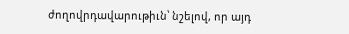ժողովրդավարութիւն՝ նշելով, որ այդ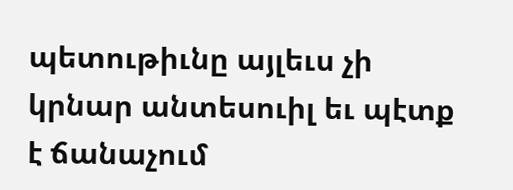պետութիւնը այլեւս չի կրնար անտեսուիլ եւ պէտք է ճանաչում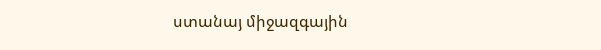ստանայ միջազգային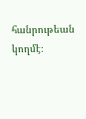հանրութեան կողմէ։